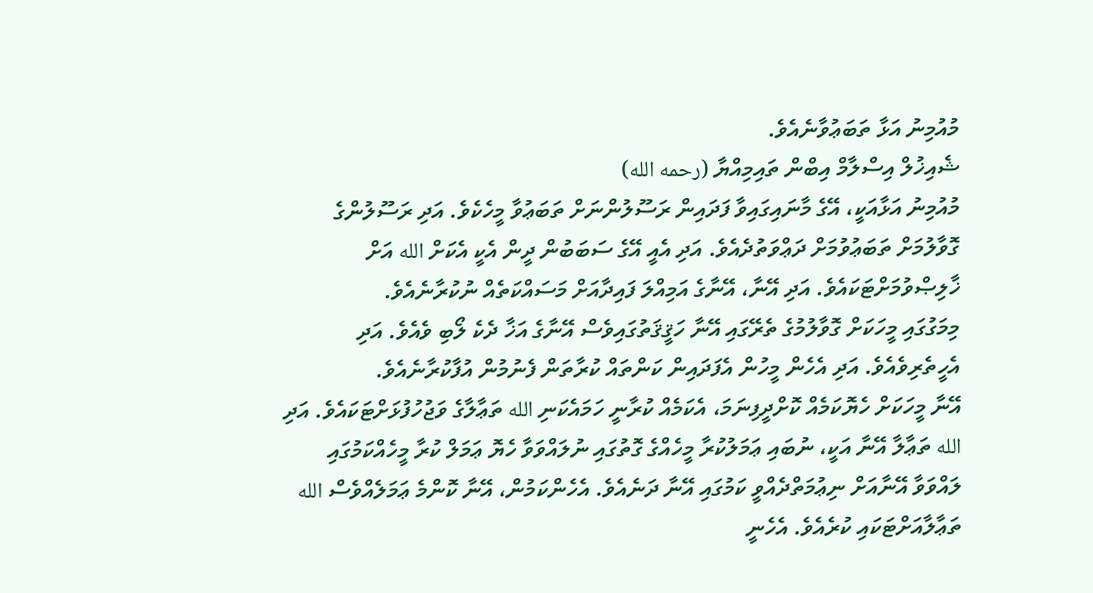މުއުމިނު އަޅާ ތަބަޢުވާނެއެވެ.
ޝެއިޚުލް އިސްލާމް އިބްން ތައިމިއްޔާ (رحمه الله)
މުއުމިނު އަޅާއަކީ، އޭގެ މާނައިގައިވާ ފަދައިން ރަސޫލުންނަށް ތަބަޢުވާ މީހެކެވެ. އަދި ރަސޫލުންގެ ގޮވާލުމަށް ތަބަޢުވުމަށް ދަޢްވަތުދެއެވެ. އަދި އެއީ އޭގެ ސަބަބުން ދީން އެކީ އެކަށް الله އަށް ޚާލިޞްވުމަށްޓަކައެވެ. އަދި އޭނާ، އޭނާގެ އަމިއްލަ ފައިދާއަށް މަސައްކަތެއް ނުކުރާނެއެވެ.
މިމަގުގައި މީހަކަށް ގޮވާލުމުގެ ތެރޭގައި އޭނާ ހަޤީޤަތުގައިވެސް އޭނާގެ އަޚާ ދެކެ ލޯބި ވެއެވެ. އަދި އެހީތެރިވެއެވެ. އަދި އެހެން މީހުން އެފަދައިން ކަންތައް ކުރާތަން ފެނުމުން އުފާކުރާނެއެވެ.
އޭނާ މީހަކަށް ހެޔޮކަމެއް ކޮށްދީފިނަމަ، އެކަމެއް ކުރާނީ ހަމައެކަނި الله ތަޢާލާގެ ވަޖުހުފުޅަށްޓަކައެވެ. އަދި الله ތަޢާލާ އޭނާ އަކީ، ނުބައި ޢަމަލުކުރާ މީހެއްގެ ގޮތުގައި ނުލައްވަވާ ހެޔޮ ޢަމަލް ކުރާ މީހެއްކަމުގައި ލައްވަވާ އޭނާއަށް ނިޢުމަތްދެއްވީ ކަމުގައި އޭނާ ދަނެއެވެ. އެހެންކަމުން، އޭނާ ކޮންމެ ޢަމަލެއްވެސް الله ތަޢާލާއަށްޓަކައި ކުރެއެވެ. އެހެނީ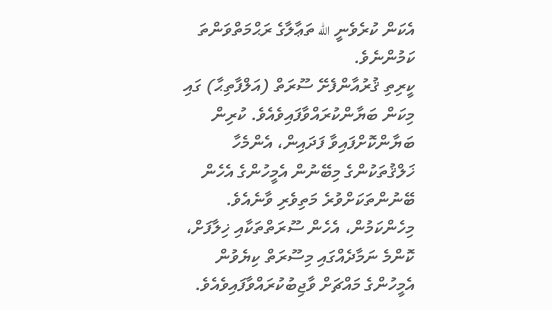އެކަން ކުރެވެނީ الله ތަޢާލާގެ ރަޙްމަތްވަންތަ ކަމުންނެވެ.
ކީރިތި ޤުރުއާންފެށޭ ސޫރަތް (އަލްފާތިޙާ) ގައި މިކަން ބަޔާންކުރައްވާފައިވެއެވެ. ކުރިން ބަޔާންކޮށްފައިވާ ފަދައިން، އެންމެހާ ޚަލްޤުތަކުންގެ މިބޭނުން އެމީހުންގެ އެހެން ބޭނުންތަކަށްވުރެ މަތިވެރި ވާނެއެވެ.
މިހެންކަމުން، އެހެން ސޫރަތްތަކާއި ޚިލާފަށް، ކޮންމެ ނަމާދެއްގައި މިސޫރަތް ކިޔެވުން އެމީހުންގެ މައްޗަށް ވާޖިބުކުރައްވާފައިވެއެވެ.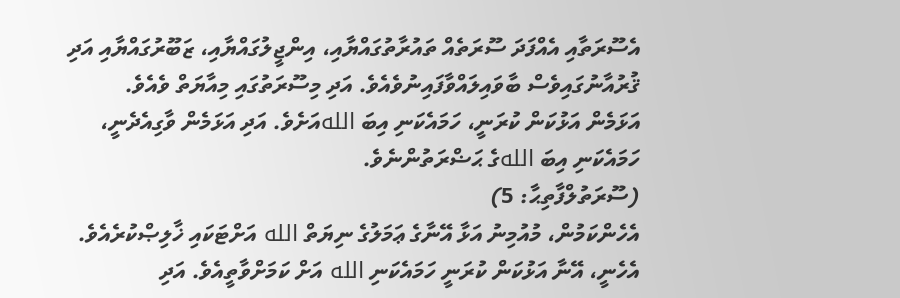އެސޫރަތާއި އެއްފަދަ ސޫރަތެއް ތައުރާތުގައްޔާއި، އިންޖީލުގައްޔާއި، ޒަބޫރުގައްޔާއި އަދި ޤުރުއާނުގައިވެސް ބާވައިލައްވާފައިނުވެއެވެ. އަދި މިސޫރަތުގައި މިއާޔަތް ވެއެވެ.
އަޅަމެން އަޅުކަން ކުރަނީ، ހަމައެކަނި އިބަ اللهއަށެވެ. އަދި އަޅަމެން ވާގިއެދެނީ، ހަމައެކަނި އިބަ اللهގެ ޙަޟްރަތުންނެވެ.
(ސޫރަތުލްފާތިޙާ: 5)
އެހެންކަމުން، މުއުމިނު އަޅާ އޭނާގެ ޢަމަލުގެ ނިޔަތް الله އަށްޓަކައި ޚާލިޞްކުރެއެވެ. އެހެނީ، އޭނާ އަޅުކަން ކުރަނީ ހަމައެކަނި الله އަށް ކަމަށްވާތީއެވެ. އަދި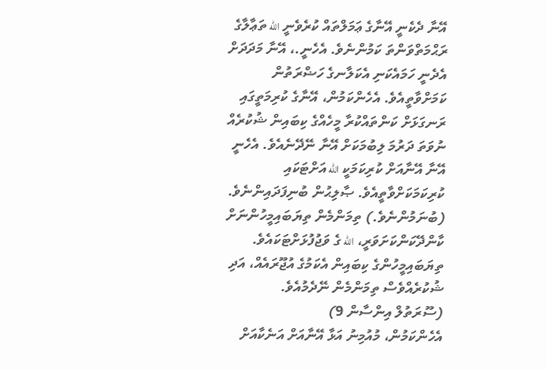އޭނާ ދެކެނީ އޭނާގެ ޢަމަލްތައް ކުރެވެނީ الله ތަޢާލާގެ ރަޙްމަތްވަންތަ ކަމުންނެވެ. އެހެނީ.، އޭނާ މަދަދަށް އެދެނީ ހަމައެކަނި އެކަލާނގެ ހަޟްރަތުން ކަމަށްވާތީއެވެ. އެހެންކަމުން، އޭނާގެ ކުރިމަތީގައި ރަނގަޅަށް ކަންތައްކުރާ މީހެއްގެ ކިބައިން ޝުކުރެއް ނުވަތަ ދަރުމަ ލިބުމަކަށް އޭނާ ނޭދޭނެއެވެ. އެހެނީ އޭނާ އޭނާއަށް ކުރިކަމަކީ الله އަށްޓަކައި ކުރިކަމަކަށްވާތީއެވެ. ޞާލިޙުން ބުނިފަދައިންނެވެ.
(ބުނަމުންނެވެ.) ތިމަންމެން ތިޔަބައިމީހުންނަށް ކާންދޭކަންކަށަވަރީ، الله ގެ ވަޖުފުޅަށްޓަކައެވެ. ތިޔަބައިމީހުންގެ ކިބައިން އެކަމުގެ އުޖޫރައެއް، އަދި ޝުކުރެއްވެސް ތިމަންމެން ނޭދެމުއެވެ.
(ސޫރަތުލް އިންސާން 9)
އެހެންކަމުން، މުއުމިނު އަޅާ އޭނާއަށް އަނެކާއަށް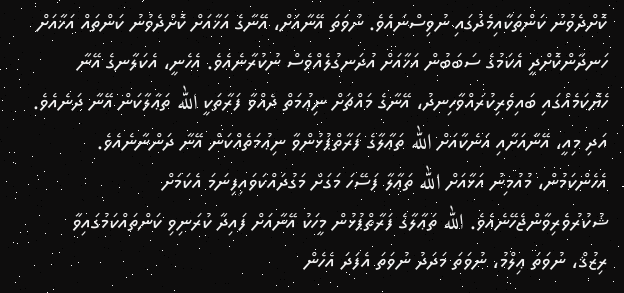ކޮށްދެވުނު ކަންތަކާއިމެދުގައި ނުވިސްނައެވެ. ނުވަތަ އޭނާއަށް، އޭނާގެ އަޚާއަށް ކޮށްދެވުނު ކަންތައް އަޚާއަށް ހަނދާންކޮށްދީ އެކަމުގެ ސަބަބުން އަޚާއަށް އުދަނގުލެއްވެސް ނުކުރާނެއެވެ. އެހެނީ، އެކަލާނގެ އޭނާ ހެޔޮކަމެއްގައި ބައިވެރިކުރައްވާހިނދު، އޭނާގެ މައްޗަށް ނިޢުމަތް ދެއްވާ ފަރާތަކީ الله ތަޢާލާކަން އޭނާ ދަނެއެވެ. އަދި މިއީ، އޭނާއަށާއި އަނެކާއަށް الله ތަޢާލާގެ ފަރާތްޕުޅުންވާ ނިޢުމަތެއްކަން އޭނާ ދަންނާނެއެވެ.
އެހެންކަމުން، މުއުމިނު އަޅާއަށް الله ތަޢާލާ ފަސޭހަ މަގަށް މަގުދައްކަވައިފިނަމަ އެކަމަށް ޝުކުރުވެރިވާންޖެހޭނެއެވެ. الله ތަޢާލާގެ ފަރާތްޕުޅުން މީހަކު އޭނާއަށް ފައިދާ ކުރަނިވި ކަންތައްކަމުގައިވާ ރިޒުޤް، ނުވަތަ ޢިލްމު، ނުވަތަ މަދަދު ނުވަތަ އެފަދަ އެހެން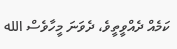ކަމެއް ދެއްވީތީވެ، ދެވަނަ މީހާވެސް الله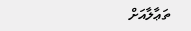ތަޢާލާއަށް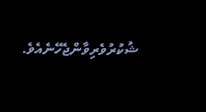ޝުކުރުވެރިވާންޖެހޭނެއެވެ.